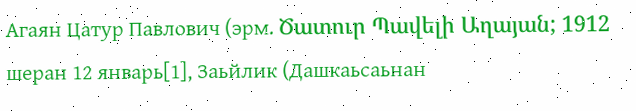Агаян Цатур Павлович (эрм. Ծատուր Պավելի Աղայան; 1912 шеран 12 январь[1], Заьйлик (Дашкаьсаьнан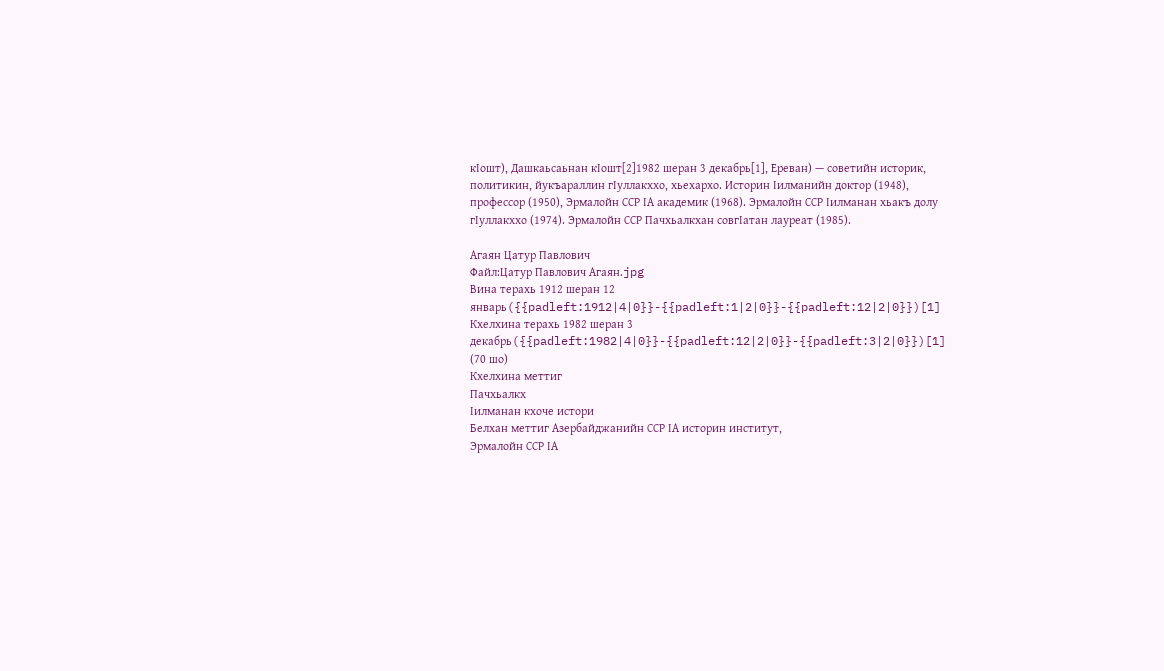кӀошт), Дашкаьсаьнан кӀошт[2]1982 шеран 3 декабрь[1], Ереван) — советийн историк, политикин, йукъараллин гӀуллакххо, хьехархо. Историн Ӏилманийн доктор (1948), профессор (1950), Эрмалойн ССР ӀА академик (1968). Эрмалойн ССР Ӏилманан хьакъ долу гӀуллакххо (1974). Эрмалойн ССР Пачхьалкхан совгӀатан лауреат (1985).

Агаян Цатур Павлович
Файл:Цатур Павлович Агаян.jpg
Вина терахь 1912 шеран 12 январь({{padleft:1912|4|0}}-{{padleft:1|2|0}}-{{padleft:12|2|0}})[1]
Кхелхина терахь 1982 шеран 3 декабрь({{padleft:1982|4|0}}-{{padleft:12|2|0}}-{{padleft:3|2|0}})[1] (70 шо)
Кхелхина меттиг
Пачхьалкх
Ӏилманан кхоче истори
Белхан меттиг Азербайджанийн ССР ӀА историн институт,
Эрмалойн ССР ӀА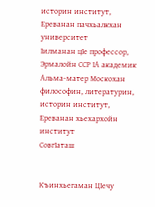историн институт,
Ереванан пачхьалкхан университет
Ӏилманан цӀе профессор,
Эрмалойн ССР ӀА академик
Альма-матер Москохан философин, литературин, историн институт,
Ереванан хьехархойн институт
СовгӀаташ


Къинхьегаман ЦӀечу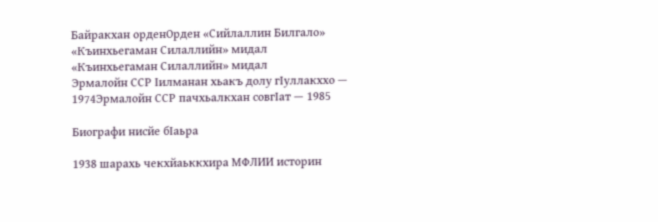Байракхан орденОрден «Сийлаллин Билгало»
«Къинхьегаман Силаллийн» мидал
«Къинхьегаман Силаллийн» мидал
Эрмалойн ССР Ӏилманан хьакъ долу гӀуллакххо — 1974Эрмалойн ССР пачхьалкхан совгӀат — 1985

Биографи нисйе бӀаьра

1938 шарахь чекхйаьккхира МФЛИИ историн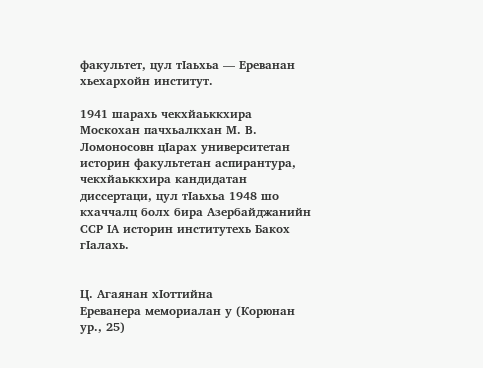факультет, цул тӀаьхьа — Ереванан хьехархойн институт.

1941 шарахь чекхйаьккхира Москохан пачхьалкхан М. В. Ломоносовн цӀарах университетан историн факультетан аспирантура, чекхйаьккхира кандидатан диссертаци, цул тӀаьхьа 1948 шо кхаччалц болх бира Азербайджанийн ССР ӀА историн институтехь Бакох гӀалахь.


Ц. Агаянан хӀоттийна
Ереванера мемориалан у (Корюнан ур., 25)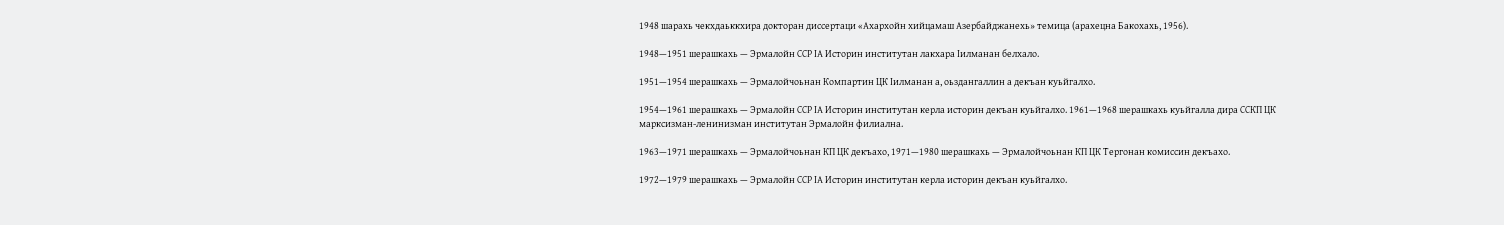1948 шарахь чекхдаьккхира докторан диссертаци «Ахархойн хийцамаш Азербайджанехь» темица (арахецна Бакохахь, 1956).

1948—1951 шерашкахь — Эрмалойн ССР ӀА Историн институтан лакхара Ӏилманан белхало.

1951—1954 шерашкахь — Эрмалойчоьнан Компартин ЦК Ӏилманан а, оьздангаллин а декъан куьйгалхо.

1954—1961 шерашкахь — Эрмалойн ССР ӀА Историн институтан керла историн декъан куьйгалхо. 1961—1968 шерашкахь куьйгалла дира ССКП ЦК марксизман-ленинизман институтан Эрмалойн филиална.

1963—1971 шерашкахь — Эрмалойчоьнан КП ЦК декъахо, 1971—1980 шерашкахь — Эрмалойчоьнан КП ЦК Тергонан комиссин декъахо.

1972—1979 шерашкахь — Эрмалойн ССР ӀА Историн институтан керла историн декъан куьйгалхо.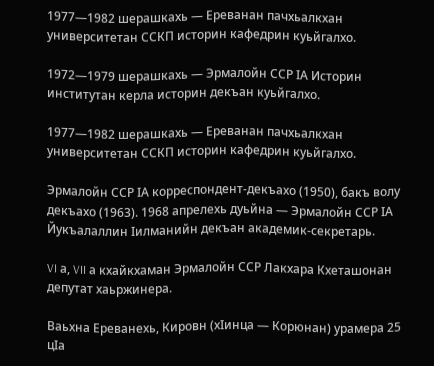1977—1982 шерашкахь — Ереванан пачхьалкхан университетан ССКП историн кафедрин куьйгалхо.

1972—1979 шерашкахь — Эрмалойн ССР ӀА Историн институтан керла историн декъан куьйгалхо.

1977—1982 шерашкахь — Ереванан пачхьалкхан университетан ССКП историн кафедрин куьйгалхо.

Эрмалойн ССР ӀА корреспондент-декъахо (1950), бакъ волу декъахо (1963). 1968 апрелехь дуьйна — Эрмалойн ССР ӀА Йукъалаллин Ӏилманийн декъан академик-секретарь.

VI а, VII а кхайкхаман Эрмалойн ССР Лакхара Кхеташонан депутат хаьржинера.

Ваьхна Ереванехь, Кировн (хӀинца — Корюнан) урамера 25 цӀа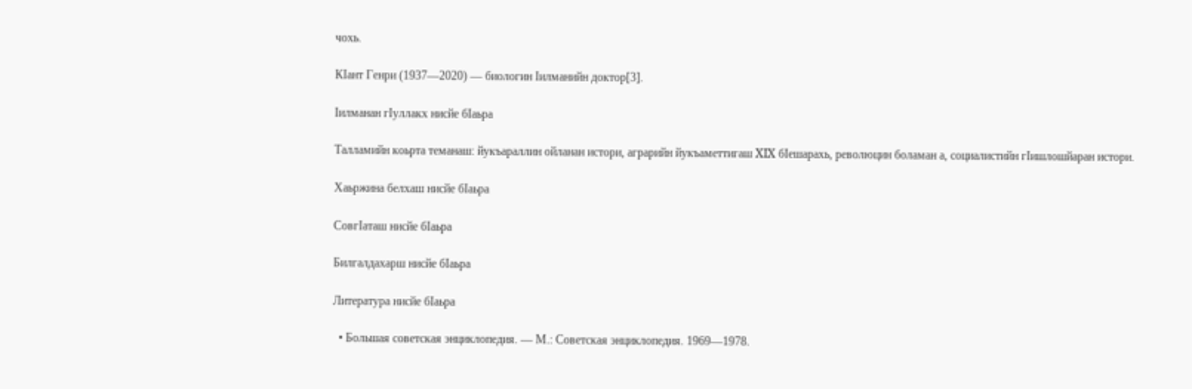чохь.

КӀант Генри (1937—2020) — биологин Ӏилманийн доктор[3].

Ӏилманан гӀуллакх нисйе бӀаьра

Талламийн коьрта теманаш: йукъараллин ойланан истори, аграрийн йукъаметтигаш XIX бӀешарахь, революцин боламан а, социалистийн гӀишлошйаран истори.

Хаьржина белхаш нисйе бӀаьра

СовгӀаташ нисйе бӀаьра

Билгалдахарш нисйе бӀаьра

Литература нисйе бӀаьра

  • Большая советская энциклопедия. — М.: Советская энциклопедия. 1969—1978.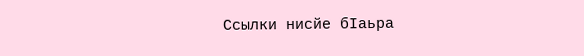Ссылки нисйе бӀаьра